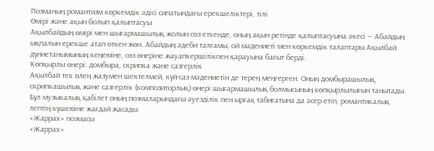Поэманың романтизм көркемдік әдісі сипатындағы ерекшеліктері, тілі
Өмірі және ақын болып қалыптасуы
Ақылбайдың өмірі мен шығармашылық жолын сөз еткенде, оның ақын ретінде қалыптасуына әкесі — Абайдың ықпалын ерекше атап өткен жөн. Абайдың әдеби талғамы, ой мәдениеті мен көркемдік талаптары Ақылбай дүниетанымының кеңеюіне, сөз өнеріне жауапкершілікпен қарауына бағыт берді.
Көпқырлы өнері: домбыра, скрипка және сазгерлік
Ақылбай тек өлең жазумен шектелмей, күй-саз мәдениетін де терең меңгерген. Оның домбырашылық, скрипкашылық және сазгерлік (композиторлық) өнері шығармашылық болмысының көпқырлылығын танытады. Бұл музыкалық қабілет оның поэмаларындағы әуезділік пен ырғақ табиғатына да әсер етіп, романтикалық лептің күшеюіне жағдай жасады.
«Жаррах» поэмасы
«Жаррах»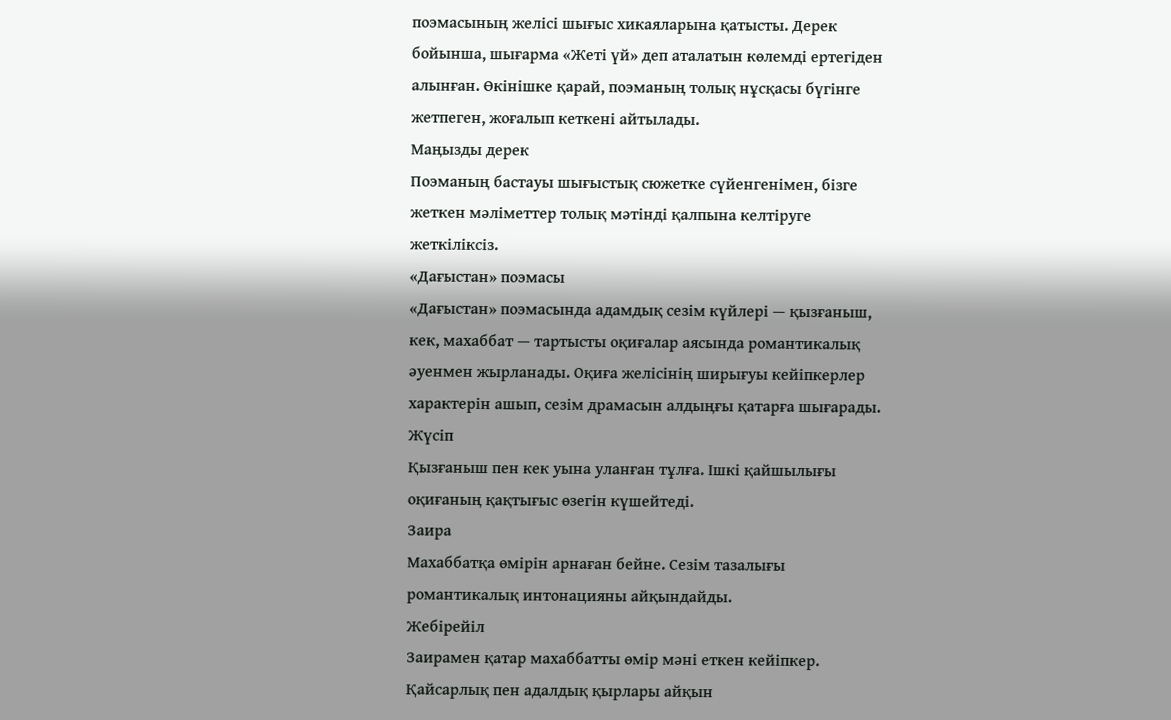поэмасының желісі шығыс хикаяларына қатысты. Дерек бойынша, шығарма «Жеті үй» деп аталатын көлемді ертегіден алынған. Өкінішке қарай, поэманың толық нұсқасы бүгінге жетпеген, жоғалып кеткені айтылады.
Маңызды дерек
Поэманың бастауы шығыстық сюжетке сүйенгенімен, бізге жеткен мәліметтер толық мәтінді қалпына келтіруге жеткіліксіз.
«Дағыстан» поэмасы
«Дағыстан» поэмасында адамдық сезім күйлері — қызғаныш, кек, махаббат — тартысты оқиғалар аясында романтикалық әуенмен жырланады. Оқиға желісінің ширығуы кейіпкерлер характерін ашып, сезім драмасын алдыңғы қатарға шығарады.
Жүсіп
Қызғаныш пен кек уына уланған тұлға. Ішкі қайшылығы оқиғаның қақтығыс өзегін күшейтеді.
Заира
Махаббатқа өмірін арнаған бейне. Сезім тазалығы романтикалық интонацияны айқындайды.
Жебірейіл
Заирамен қатар махаббатты өмір мәні еткен кейіпкер. Қайсарлық пен адалдық қырлары айқын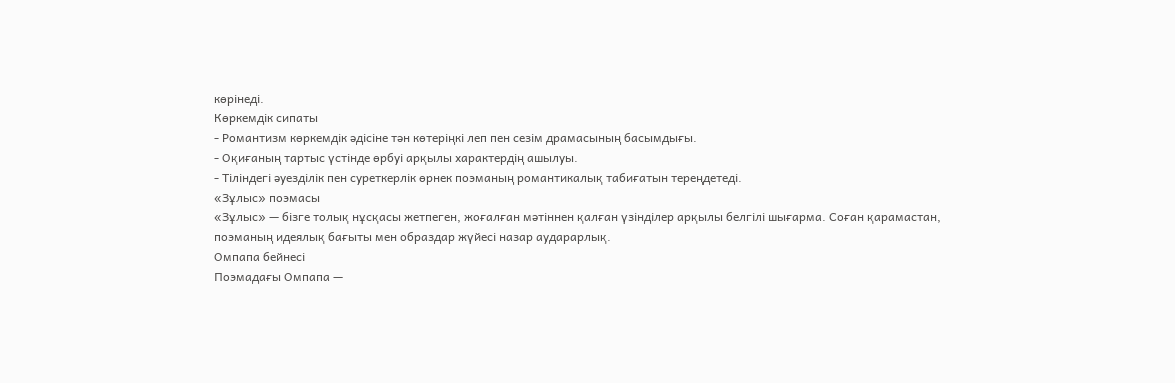көрінеді.
Көркемдік сипаты
- Романтизм көркемдік әдісіне тән көтеріңкі леп пен сезім драмасының басымдығы.
- Оқиғаның тартыс үстінде өрбуі арқылы характердің ашылуы.
- Тіліндегі әуезділік пен суреткерлік өрнек поэманың романтикалық табиғатын тереңдетеді.
«Зұлыс» поэмасы
«Зұлыс» — бізге толық нұсқасы жетпеген, жоғалған мәтіннен қалған үзінділер арқылы белгілі шығарма. Соған қарамастан, поэманың идеялық бағыты мен образдар жүйесі назар аударарлық.
Омпапа бейнесі
Поэмадағы Омпапа —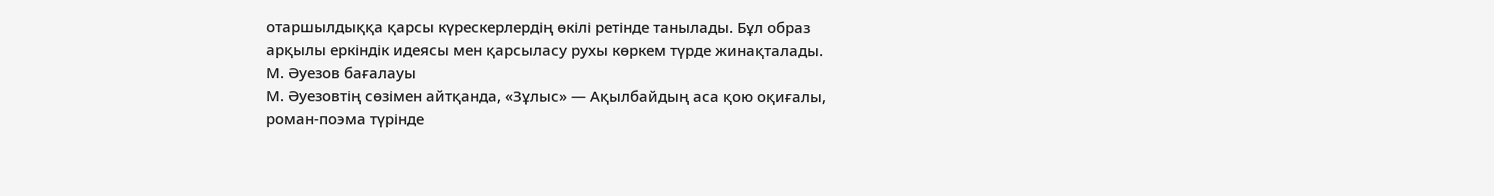отаршылдыққа қарсы күрескерлердің өкілі ретінде танылады. Бұл образ арқылы еркіндік идеясы мен қарсыласу рухы көркем түрде жинақталады.
М. Әуезов бағалауы
М. Әуезовтің сөзімен айтқанда, «Зұлыс» — Ақылбайдың аса қою оқиғалы, роман-поэма түрінде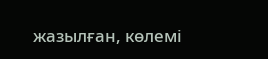жазылған, көлемі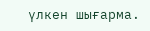үлкен шығарма.